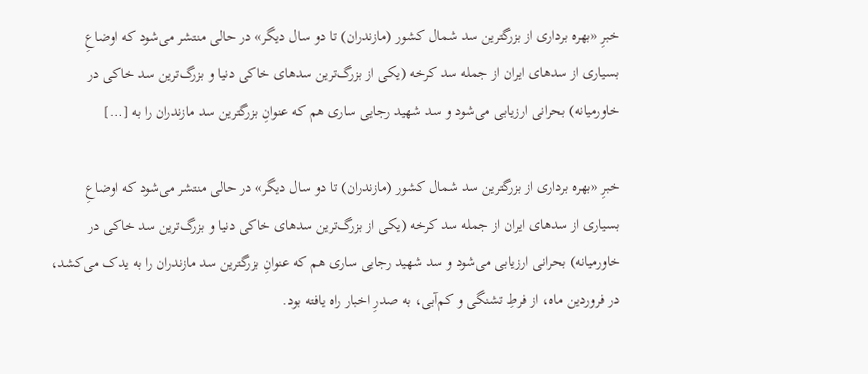خبرِ «بهره برداری از بزرگترین سد شمال کشور (مازندران) تا دو سال دیگر» در حالی منتشر می‌شود که اوضاعِ بسیاری از سدهای ایران از جمله سد کرخه (یکی از بزرگ‌ترین سدهای خاکی دنیا و بزرگ‌ترین سد خاکی در خاورمیانه) بحرانی ارزیابی می‌شود و سد شهید رجایی ساری هم که عنوانِ بزرگترین سد مازندران را به […]

خبرِ «بهره برداری از بزرگترین سد شمال کشور (مازندران) تا دو سال دیگر» در حالی منتشر می‌شود که اوضاعِ بسیاری از سدهای ایران از جمله سد کرخه (یکی از بزرگ‌ترین سدهای خاکی دنیا و بزرگ‌ترین سد خاکی در خاورمیانه) بحرانی ارزیابی می‌شود و سد شهید رجایی ساری هم که عنوانِ بزرگترین سد مازندران را به یدک می‌کشد، در فروردین ماه، از فرطِ تشنگی و کم‌آبی، به صدرِ اخبار راه یافته بود.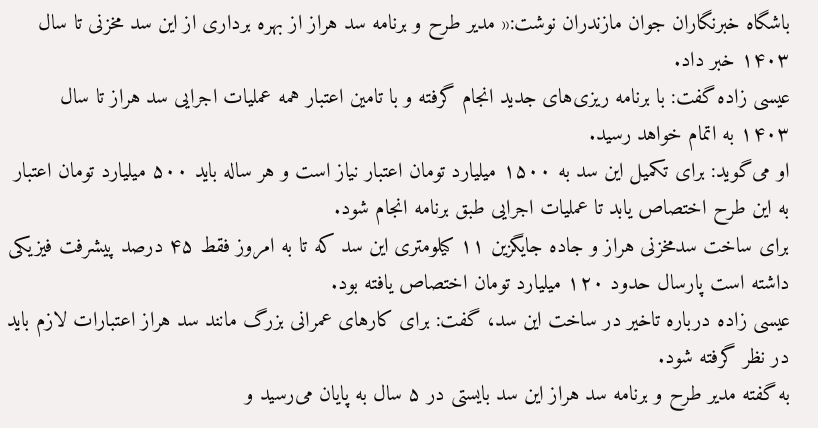باشگاه خبرنگاران جوان مازندران نوشت:« مدیر طرح و برنامه سد هراز از بهره برداری از این سد مخزنی تا سال ۱۴۰۳ خبر داد.
عیسی زاده گفت: با برنامه ریزی‌های جدید انجام گرفته و با تامین اعتبار همه عملیات اجرایی سد هراز تا سال ۱۴۰۳ به اتمام خواهد رسید.
او می‌گوید: برای تکمیل این سد به ۱۵۰۰ میلیارد تومان اعتبار نیاز است و هر ساله باید ۵۰۰ میلیارد تومان اعتبار به این طرح اختصاص یابد تا عملیات اجرایی طبق برنامه انجام شود.
برای ساخت سدمخزنی هراز و جاده جایگزین ۱۱ کیلومتری این سد که تا به امروز فقط ۴۵ درصد پیشرفت فیزیکی داشته است پارسال حدود ۱۲۰ میلیارد تومان اختصاص یافته بود.
عیسی زاده درباره تاخیر در ساخت این سد، گفت: برای کار‌های عمرانی بزرگ مانند سد هراز اعتبارات لازم باید در نظر گرفته شود.
به گفته مدیر طرح و برنامه سد هراز این سد بایستی در ۵ سال به پایان می‌رسید و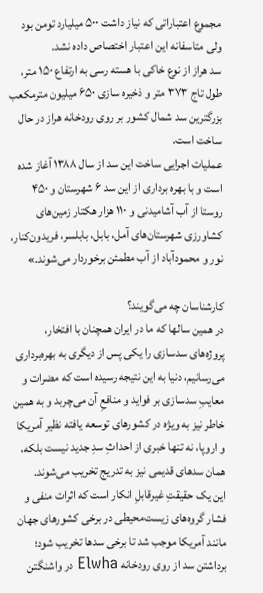مجموع اعتباراتی که نیاز داشت ۵۰۰ میلیارد تومن بود ولی متاسفانه این اعتبار اختصاص داده نشد.
سد هراز از نوع خاکی با هسته رسی به ارتفاع ۱۵۰ متر، طول تاج ۳۷۳ متر و ذخیره سازی ۶۵۰ میلیون مترمکعب بزرگترین سد شمال کشور بر روی رودخانه هراز در حال ساخت است.
عملیات اجرایی ساخت این سد از سال ۱۳۸۸ آغاز شده است و با بهره برداری از این سد ۶ شهرستان و ۴۵۰ روستا از آب آشامیدنی و ۱۱۰ هزار هکتار زمین‌های کشاورزی شهرستان‌های آمل، بابل، بابلسر، فریدون‌کنار، نور و محمودآباد از آب مطمئن برخوردار می‌شوند.»

کارشناسان چه می‌گویند؟
در همین سالها که ما در ایران همچنان با افتخار، پروژه‌های سدسازی را یکی پس از دیگری به بهر‌ه‌برداری می‌رسانیم، دنیا به این نتیجه رسیده است که مضرات و معایبِ سدسازی بر فواید و منافعِ آن می‌چربد و به همین خاطر نیز به ویژه در کشورهای توسعه یافته نظیر آمریکا و اروپا، نه تنها خبری از احداثِ سدِ جدید نیست بلکه، همان سدهای قدیمی نیز به تدریج تخریب می‌شوند.
این یک حقیقتِ غیرقابلِ انکار است که اثرات منفی و فشار گروه‌های زیست‌محیطی در برخی کشورهای جهان مانند آمریکا موجب شد تا برخی سدها تخریب شود؛ برداشتن سد از روی رودخانه Elwha در واشنگتن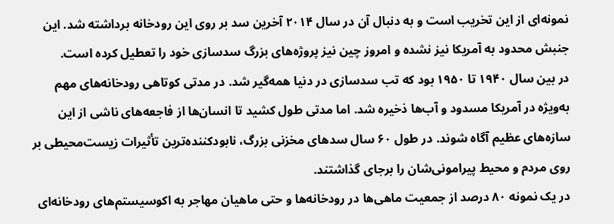نمونه‌ای از این تخریب است و به دنبال آن در سال ۲۰۱۴ آخرین سد بر روی این رودخانه برداشته شد. این جنبش محدود به آمریکا نیز نشده و امروز چین نیز پروژه‌های بزرگ سدسازی خود را تعطیل کرده است.
در بین سال ۱۹۴۰ تا ۱۹۵۰ بود که تب سدسازی در دنیا همه‌گیر شد. در مدتی کوتاهی رودخانه‌های مهم به‌ویژه در آمریکا مسدود و آب‌ها ذخیره شد. اما مدتی طول کشید تا انسان‌ها از فاجعه‌های ناشی از این سازه‌های عظیم آگاه شوند. در طول ۶۰ سال سدهای مخزنی بزرگ، نابودکننده‌ترین تأثیرات زیست‌محیطی بر روی مردم و محیط پیرامونی‌شان را برجای گذاشتند.
در یک نمونه ٨٠ درصد از جمعیت ماهی‌ها در رودخانه‌ها و حتی ماهیان مهاجر به اکوسیستم‌های رودخانه‌ای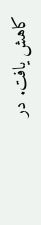کاهش یافت. در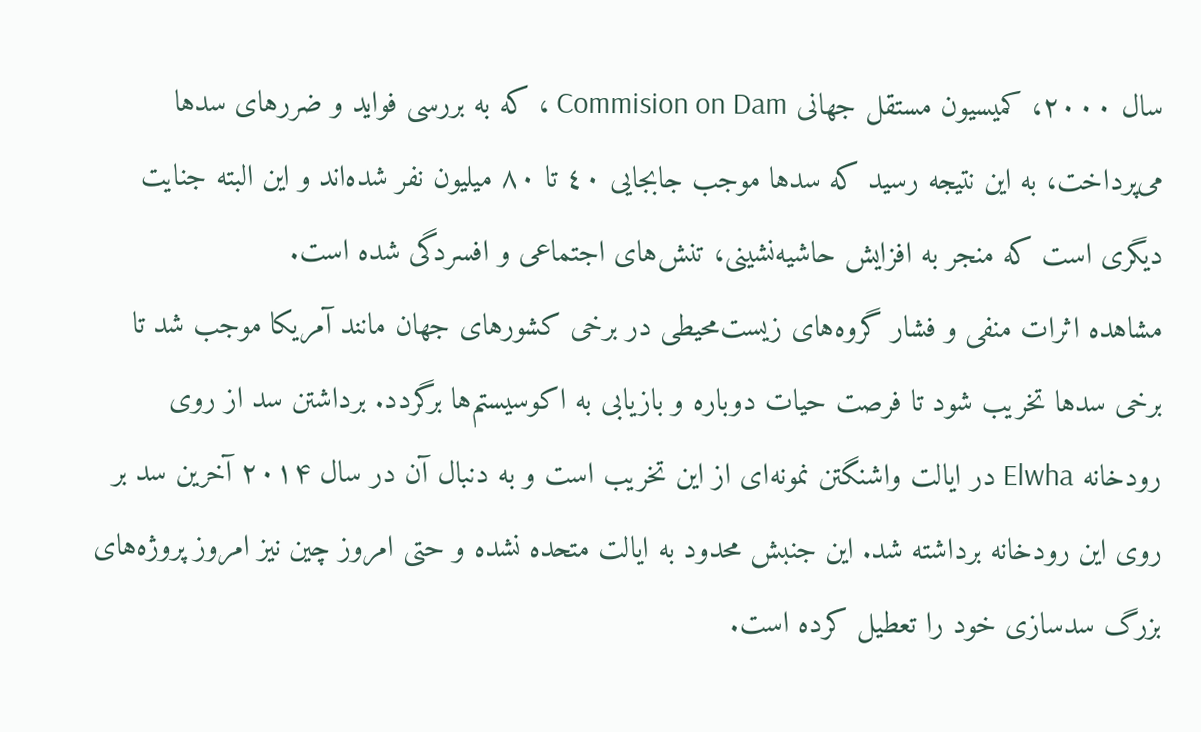سال ٢٠٠٠، كمیسیون مستقل جهانی Commision on Dam ، كه به بررسی فواید و ضررهای سدها می‌پرداخت، به این نتیجه رسید كه سدها موجب جابجایی ٤٠ تا ٨٠ میلیون نفر شده‌اند و این البته جنایت دیگری است که منجر به افزایش حاشیه‌نشینی، تنش‌های اجتماعی و افسردگی شده است.
مشاهده اثرات منفی و فشار گروه‌های زیست‌محیطی در برخی کشورهای جهان مانند آمریکا موجب شد تا برخی سدها تخریب شود تا فرصت حیات دوباره و بازیابی به اکوسیستم‌ها برگردد. برداشتن سد از روی رودخانه Elwha در ایالت واشنگتن نمونه‌ای از این تخریب است و به دنبال آن در سال ۲۰۱۴ آخرین سد بر روی این رودخانه برداشته شد. این جنبش محدود به ایالت متحده نشده و حتی امروز چین نیز امروز پروژه‌های بزرگ سدسازی خود را تعطیل کرده است.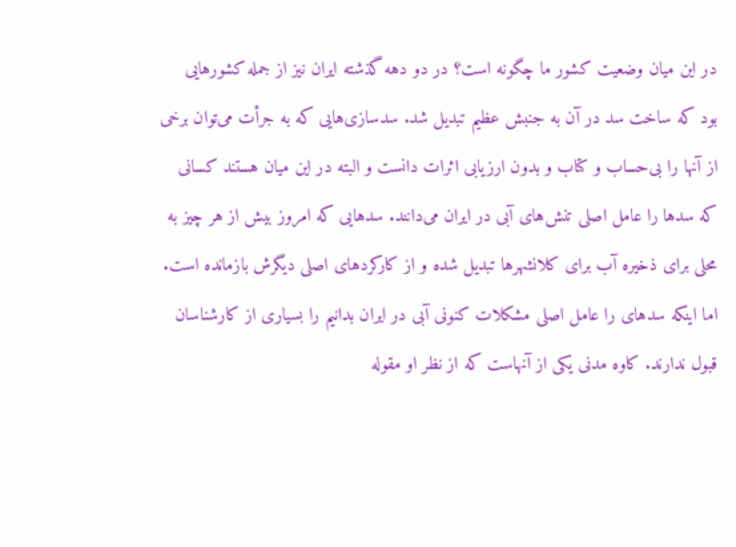در این میان وضعیت کشور ما چگونه است؟ در دو دهه گذشته ایران نیز از جمله کشورهایی بود که ساخت سد در آن به جنبش عظیم تبدیل شد. سدسازی‌هایی که به جرأت می‌توان برخی از آنها را بی‌حساب و کتاب و بدون ارزیابی اثرات دانست و البته در این میان هستند کسانی که سدها را عامل اصلی تنش‌های آبی در ایران می‌دانند. سدهایی که امروز بیش از هر چیز به محلی برای ذخیره آب برای کلانشهرها تبدیل شده و از کارکردهای اصلی دیگرش بازمانده است.
اما اینکه سدهای را عامل اصلی مشکلات کنونی آبی در ایران بدانیم را بسیاری از کارشناسان قبول ندارند. کاوه مدنی یکی از آنهاست که از نظر او مقوله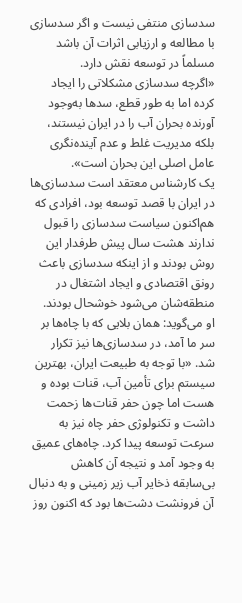سدسازی منتفی نیست و اگر سدسازی با مطالعه و ارزیابی اثرات آن باشد مسلماً در توسعه نقش دارد.
«اگرچه سدسازی مشکلاتی را ایجاد کرده اما به طور قطع، سدها به‌وجود آورنده بحران آب را در ایران نیستند، بلکه مدیریت غلط و عدم آینده‌نگری عامل اصلی این بحران است».
یک کارشناس معتقد است سدسازی‌ها در ایران با قصد توسعه بود، افرادی که هم‌اکنون سیاست سدسازی را قبول ندارند هشت سال پیش طرفدار این روش بودند و از اینکه سدسازی باعث رونق اقتصادی و ایجاد اشتغال در منطقه‌شان می‌شود خوشحال بودند.
او می‌گوید: همان بلایی که با چاه‌ها بر سر ما آمد، در سدسازی‌ها نیز تکرار شد. «با توجه به طبیعت ایران، بهترین سیستم برای تأمین آب، قنات بوده و هست اما چون حفر قنات‌ها زحمت داشت و تکنولوژی حفر چاه نیز به سرعت توسعه پیدا کرد. چاه‌های عمیق به وجود آمد و نتیجه آن کاهش بی‌سابقه ذخایر آب زیر زمینی و به دنبال آن فرونشت دشت‌ها بود که اکنون روز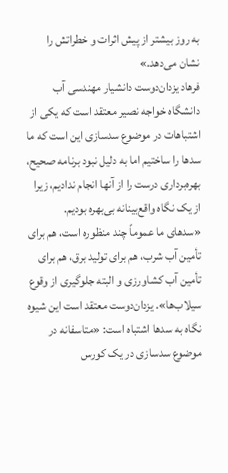به روز بیشتر از پیش اثرات و خطراتش را نشان می‌دهد.»
فرهاد یزدان‌دوست دانشیار مهندسی آب دانشگاه خواجه نصیر معتقد است که یکی از اشتباهات در موضوع سدسازی این است که ما سدها را ساختیم اما به دلیل نبود برنامه صحیح، بهره‌برداری درست را از آنها انجام ندادیم، زیرا از یک نگاه واقع‌بینانه بی‌بهره بودیم.
«سدهای ما عموماً چند منظوره است، هم برای تأمین آب شرب، هم برای تولید برق، هم برای تأمین آب کشاورزی و البته جلوگیری از وقوع سیلاب‌ها». یزدان‌دوست معتقد است این شیوه نگاه به سدها اشتباه است: «متاسفانه در موضوع سدسازی در یک کورس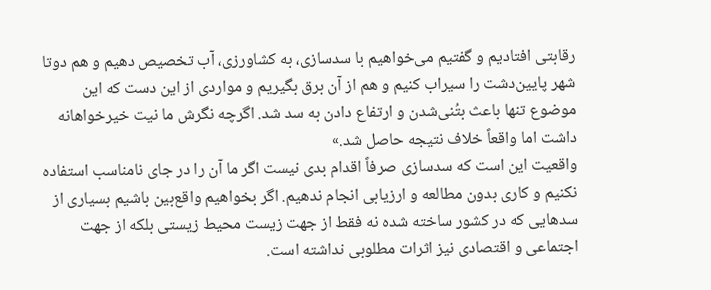رقابتی افتادیم و گفتیم می‌خواهیم با سدسازی، به کشاورزی، آب تخصیص دهیم و هم دوتا شهر پایین‌دشت را سیراب کنیم و هم از آن برق بگیریم و مواردی از این دست که این موضوع تنها باعث بتُنی‌شدن و ارتفاع دادن به سد شد. اگرچه نگرش ما نیت خیرخواهانه داشت اما واقعاً خلاف نتیجه حاصل شد.»
واقعیت این است که سدسازی صرفاً اقدام بدی نیست اگر ما آن را در جای نامناسب استفاده نکنیم و کاری بدون مطالعه و ارزیابی انجام ندهیم. اگر بخواهیم واقع‌بین باشیم بسیاری از سدهایی که در کشور ساخته شده نه فقط از جهت زیست محیط زیستی بلکه از جهت اجتماعی و اقتصادی نیز اثرات مطلوبی نداشته است.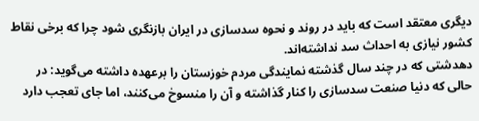دیگری معتقد است که باید در روند و نحوه سدسازی در ایران بازنگری شود چرا که برخی نقاط کشور نیازی به احداث سد نداشته‌اند.
دهدشتی که در چند سال گذشته نمایندگی مردم خوزستان را برعهده داشته می‌گوید: در حالی که دنیا صنعت سدسازی را کنار گذاشته و آن را منسوخ می‌کنند، اما جای تعجب دارد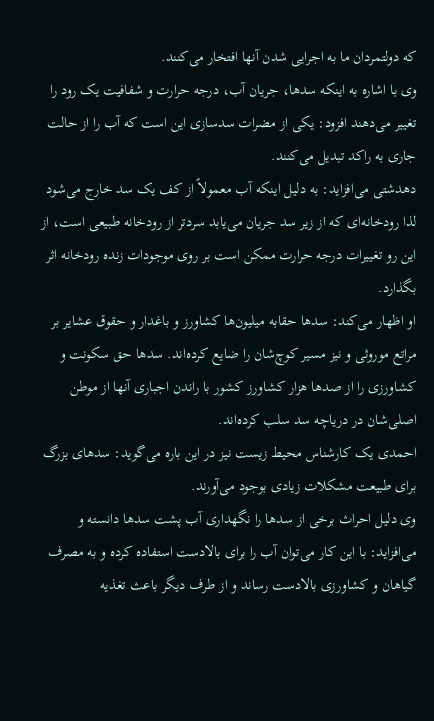که دولتمردان ما به اجرایی شدن آنها افتخار می‌کنند.
وی با اشاره به اینکه سدها، جریان آب، درجه حرارت و شفافیت یک رود را تغییر می‌دهند افزود: یکی از مضرات سدسازی این است که آب را از حالت جاری به راکد تبدیل می‌کنند.
دهدشتی می‌افزاید: به دلیل اینکه آب معمولاً از کف یک سد خارج می‌شود لذا رودخانه‌ای که از زیر سد جریان می‌یابد سردتر از رودخانه طبیعی است، از این رو تغییرات درجه حرارت ممکن است بر روی موجودات زنده رودخانه اثر بگذارد.
او اظهار می‌کند: سدها حقابه میلیون‌ها کشاورز و باغدار و حقوق عشایر بر مراتع موروثی و نیز مسیر کوچ‌شان را ضایع کرده‌اند. سدها حق سکونت و کشاورزی را از صدها هزار کشاورز کشور با راندن اجباری آنها از موطن اصلی‌شان در دریاچه سد سلب کرده‌اند.
احمدی یک کارشناس محیط زیست نیز در این باره می‌گوید: سدهای بزرگ برای طبیعت مشکلات زیادی بوجود می‌آورند.
وی دلیل احراث برخی از سدها را نگهداری آب پشت سدها دانسته و می‌افزاید: با این کار می‌توان آب را برای بالادست استفاده کرده و به مصرف گیاهان و کشاورزی بالادست رساند و از طرف دیگر باعث تغذیه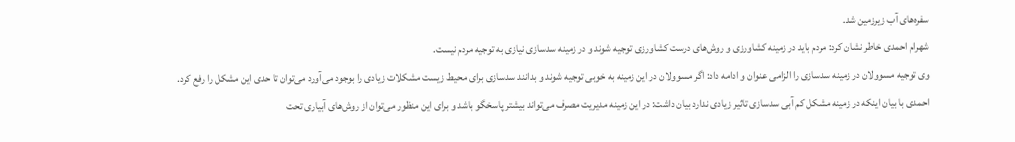سفره‌های آب زیرزمین شد.
شهرام احمدی خاطر نشان کرد: مردم باید در زمینه کشاورزی و روش‌های درست کشاورزی توجیه شوند و در زمینه سدسازی نیازی به توجیه مردم نیست.
وی توجیه مسوولان در زمینه سدسازی را الزامی عنوان و ادامه داد: اگر مسوولان در این زمینه به خوبی توجیه شوند و بدانند سدسازی برای محیط زیست مشکلات زیادی را بوجود می‌آورد می‌توان تا حدی این مشکل را رفع کرد.
احمدی با بیان اینکه در زمینه مشکل کم آبی سدسازی تاثیر زیادی ندارد بیان داشت: در این زمینه مدیریت مصرف می‌تواند بیشتر پاسخگو باشد و برای این منظور می‌توان از روش‌های آبیاری تحت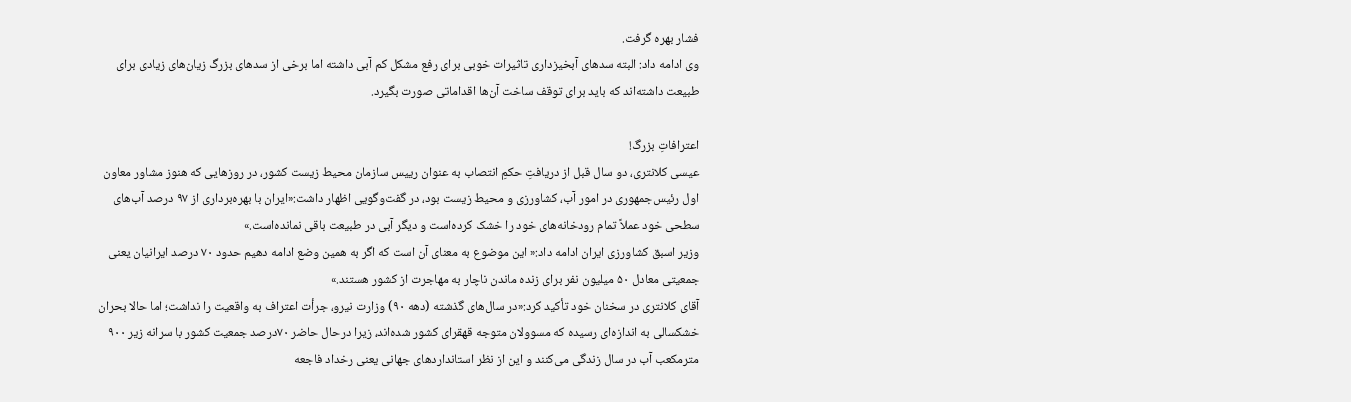فشار بهره گرفت.
وی ادامه داد: البته سدهای آبخیزداری تاثیرات خوبی برای رفع مشکل کم آبی داشته اما برخی از سدهای بزرگ زیان‌های زیادی برای طبیعت داشته‌اند که باید برای توقف ساخت آن‌ها اقداماتی صورت بگیرد.

اعترافاتِ بزرگ!
عیسی کلانتری، دو سال قبل از دریافتِ حکمِ انتصاب به عنوان رییس سازمان محیط زیست کشور، در روزهایی که هنوز مشاور معاون اول رئیس‌جمهوری در امور آب، کشاورزی و محیط زیست بود، در گفت‌وگویی اظهار داشت:«ایران با بهره‌برداری از ۹۷ درصد آب‌های سطحی خود عملاً تمام رودخانه‌های خود را خشک کرده‌است و دیگر آبی در طبیعت باقی نمانده‌است.»
وزیر اسبق کشاورزی ایران ادامه داد:« این موضوع به معنای آن است که اگر به همین وضع ادامه دهیم حدود ۷۰ درصد ایرانیان یعنی جمعیتی معادل ۵۰ میلیون نفر برای زنده ماندن ناچار به مهاجرت از کشور هستند.»
آقای کلانتری در سخنان خود تأکید کرد:«در سال‌های گذشته (دهه ۹۰) وزارت نیرو، جرأت اعتراف به واقعیت را نداشت؛ اما حالا بحران خشکسالی به اندازه‌ای رسیده که مسوولان متوجه قهقرای کشور شده‌اند، زیرا درحال حاضر ۷۰درصد جمعیت کشور با سرانه زیر ۹۰۰ مترمکعب آب در سال زندگی می‌کنند و این از نظر استانداردهای جهانی یعنی رخداد فاجعه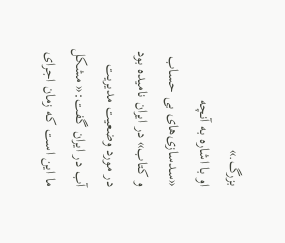بزرگ.»
او با اشاره به آنچه «سدسازی‌های بی حساب و کتاب» در ایران نامیده بود در مورد وضعیت مدیریت آب در ایران گفت:« مشکل ما این است که زمان اجرای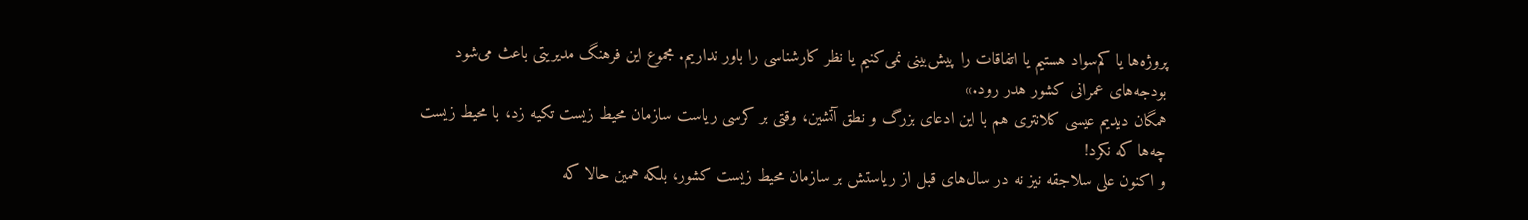پروژه‌ها یا کم‌سواد هستیم یا اتفاقات را پیش‌بینی نمی‌کنیم یا نظر کارشناسی را باور نداریم. مجموع این فرهنگ مدیریتی باعث می‌شود بودجه‌های عمرانی کشور هدر رود.»
همگان دیدیم عیسی کلانتری هم با این ادعای بزرگ و نطق آتشین، وقتی بر کرسی ریاست سازمان محیط زیست تکیه زد، با محیط زیست چه‌ها که نکرد!
و اکنون علی سلاجقه نیز نه در سال‌های قبل از ریاستش بر سازمان محیط زیست کشور، بلکه همین حالا که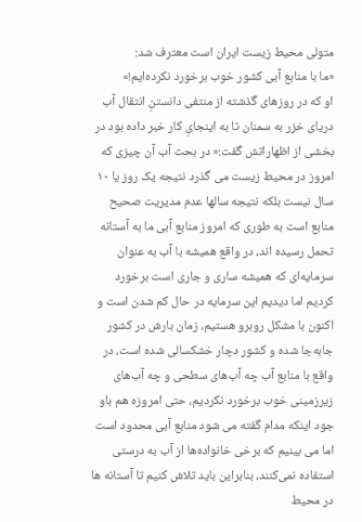متولی محیط زیست ایران است معترف شد:
«ما با منابع آبی کشور خوب برخورد نکرده‌ایم!»
او که در روزهای گذشته از منتفی دانستنِ انتقال آب دریای خزر به سمنان تا به اینجایِ کار خبر داده بود در بخشی از اظهاراتش گفت:« در بحث آب آن چیزی که امروز در محیط زیست می گذرد نتیجه یک روز یا ۱۰ سال نیست بلکه نتیجه سالها عدم مدیریت صحیح منابع است به طوری که امروز منابع آبی ما به آستانه تحمل رسیده اند، در واقع همیشه با آب به عنوان سرمایه‌ای که همیشه ساری و جاری است برخورد کردیم اما دیدیم این سرمایه در حال کم شدن است و اکنون با مشکل روبرو هستیم، زمان بارش در کشور جابه‌جا شده و کشور دچار خشکسالی شده است، در واقع با منابع آب چه آب‌های سطحی و چه آب‌های زیرزمینی خوب برخورد نکردیم، حتی امروزه هم باو جود اینکه مدام گفته می شود منابع آبی محدود است اما می بینیم که برخی خانواده‌ها از آب به درستی استفاده نمی‌کنند، بنابراین باید تلاش کنیم تا آستانه ها در محیط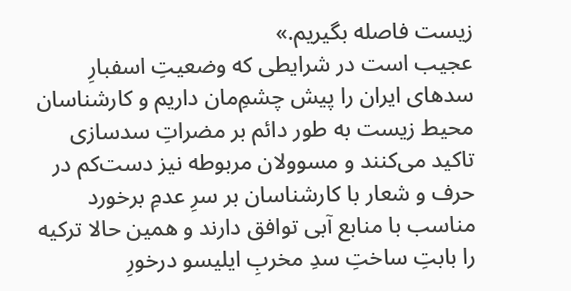زیست فاصله بگیریم.»
عجیب است در شرایطی که وضعیتِ اسفبارِ سدهای ایران را پیش چشمِ‌مان داریم و کارشناسان محیط زیست به طور دائم بر مضراتِ سدسازی تاکید می‌کنند و مسوولان مربوطه نیز دست‌کم در حرف و شعار با کارشناسان بر سرِ عدمِ برخورد مناسب با منابع آبی توافق دارند و همین حالا ترکیه را بابتِ ساختِ سدِ مخربِ ایلیسو درخورِ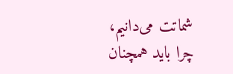شماتت می‌دانیم، چرا باید همچنان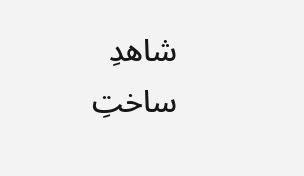شاهدِ ساختِ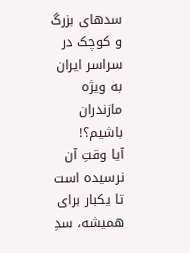سدهای بزرگ و کوچک در سراسر ایران به ویژه مازندران باشیم؟!
آیا وقتِ آن نرسیده است تا یکبار برای همیشه، سدِ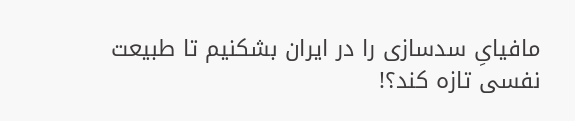مافیایِ سدسازی را در ایران بشکنیم تا طبیعت نفسی تازه کند؟!